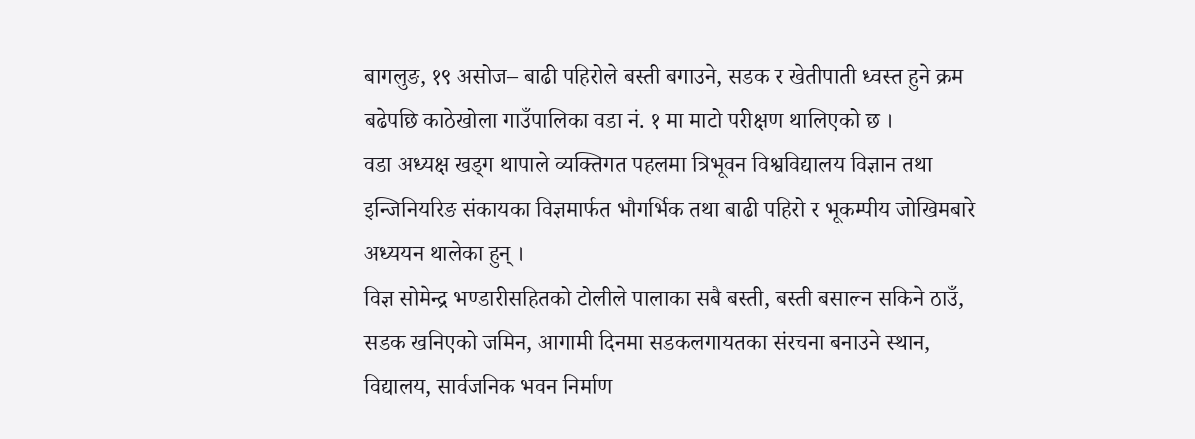बागलुङ, १९ असोज– बाढी पहिरोले बस्ती बगाउने, सडक र खेतीपाती ध्वस्त हुने क्रम बढेपछि काठेखोला गाउँपालिका वडा नं. १ मा माटो परीक्षण थालिएको छ ।
वडा अध्यक्ष खड्ग थापाले व्यक्तिगत पहलमा त्रिभूवन विश्वविद्यालय विज्ञान तथा इन्जिनियरिङ संकायका विज्ञमार्फत भौगर्भिक तथा बाढी पहिरो र भूकम्पीय जोखिमबारे अध्ययन थालेका हुन् ।
विज्ञ सोमेन्द्र भण्डारीसहितको टोलीले पालाका सबै बस्ती, बस्ती बसाल्न सकिने ठाउँ, सडक खनिएको जमिन, आगामी दिनमा सडकलगायतका संरचना बनाउने स्थान, विद्यालय, सार्वजनिक भवन निर्माण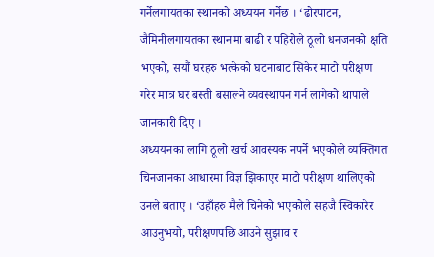गर्नेलगायतका स्थानको अध्ययन गर्नेछ । ‘ढोरपाटन, जैमिनीलगायतका स्थानमा बाढी र पहिरोले ठूलो धनजनको क्षति भएको, सयौं घरहरु भत्केको घटनाबाट सिकेर माटो परीक्षण गरेर मात्र घर बस्ती बसाल्ने व्यवस्थापन गर्न लागेको थापाले जानकारी दिए ।
अध्ययनका लागि ठूलो खर्च आवस्यक नपर्ने भएकोले व्यक्तिगत चिनजानका आधारमा विज्ञ झिकाएर माटो परीक्षण थालिएको उनले बताए । ‘उहाँहरु मैले चिनेको भएकोले सहजै स्विकारेर आउनुभयो, परीक्षणपछि आउने सुझाव र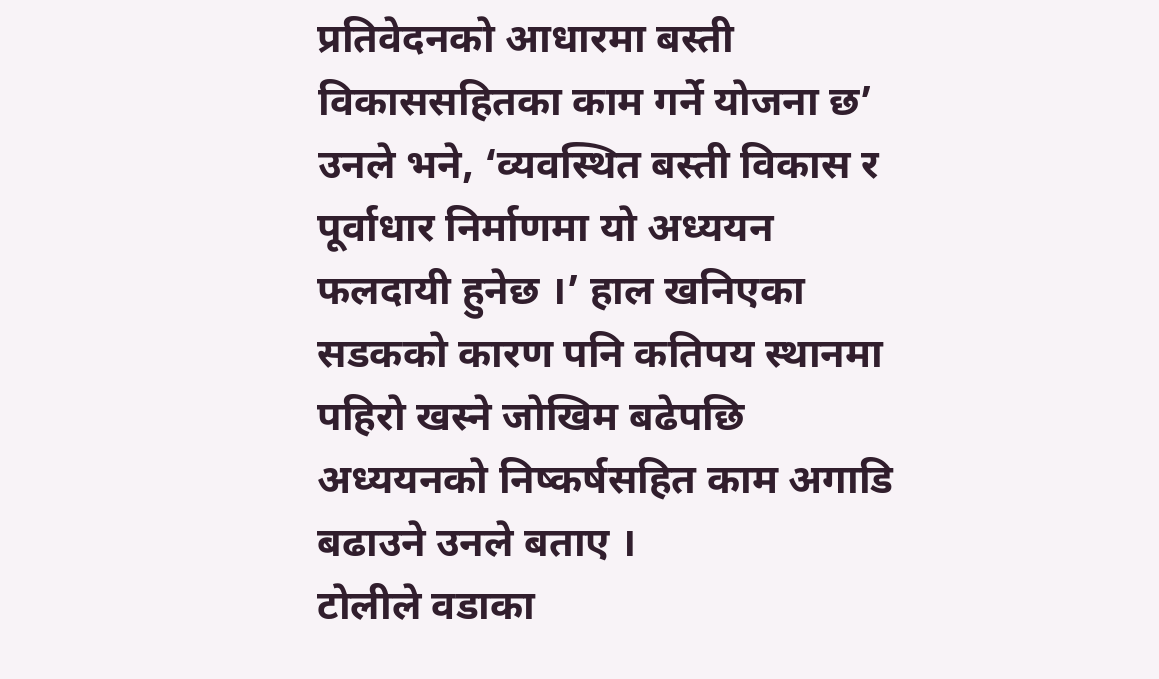प्रतिवेदनको आधारमा बस्ती विकाससहितका काम गर्ने योजना छ’ उनले भने, ‘व्यवस्थित बस्ती विकास र पूर्वाधार निर्माणमा यो अध्ययन फलदायी हुनेछ ।’ हाल खनिएका सडकको कारण पनि कतिपय स्थानमा पहिरो खस्ने जोखिम बढेपछि अध्ययनको निष्कर्षसहित काम अगाडि बढाउने उनले बताए ।
टोलीले वडाका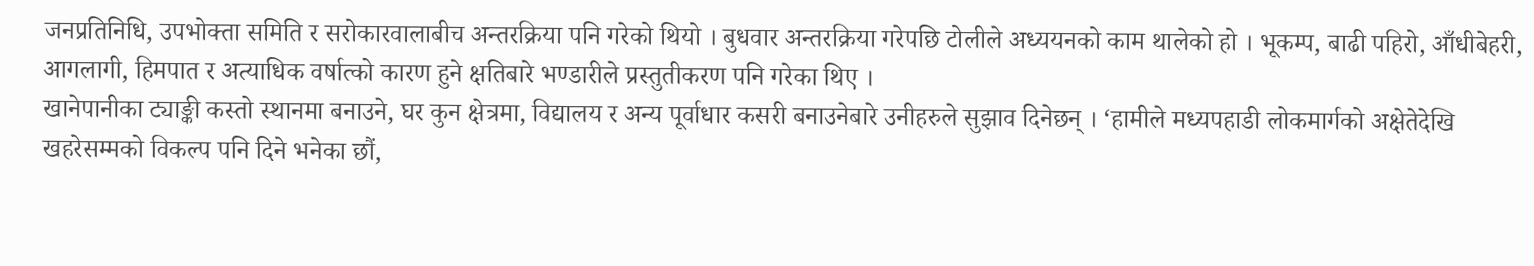जनप्रतिनिधि, उपभोक्ता समिति र सरोकारवालाबीच अन्तरक्रिया पनि गरेको थियो । बुधवार अन्तरक्रिया गरेपछि टोलीले अध्ययनको काम थालेको हो । भूकम्प, बाढी पहिरो, आँधीबेहरी, आगलागी, हिमपात र अत्याधिक वर्षात्को कारण हुने क्षतिबारे भण्डारीले प्रस्तुतीकरण पनि गरेका थिए ।
खानेपानीका ट्याङ्की कस्तो स्थानमा बनाउने, घर कुन क्षेत्रमा, विद्यालय र अन्य पूर्वाधार कसरी बनाउनेबारे उनीहरुले सुझाव दिनेछन् । ‘हामीले मध्यपहाडी लोकमार्गको अक्षेतेदेखि खहरेसम्मको विकल्प पनि दिने भनेका छौं,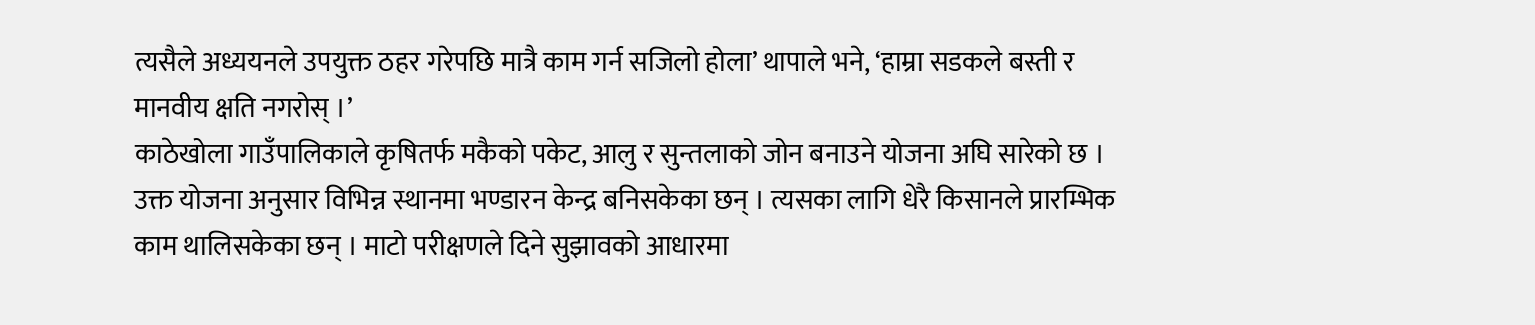त्यसैले अध्ययनले उपयुक्त ठहर गरेपछि मात्रै काम गर्न सजिलो होला’ थापाले भने, ‘हाम्रा सडकले बस्ती र मानवीय क्षति नगरोस् ।’
काठेखोला गाउँपालिकाले कृषितर्फ मकैको पकेट, आलु र सुन्तलाको जोन बनाउने योजना अघि सारेको छ । उक्त योजना अनुसार विभिन्न स्थानमा भण्डारन केन्द्र बनिसकेका छन् । त्यसका लागि धेरै किसानले प्रारम्भिक काम थालिसकेका छन् । माटो परीक्षणले दिने सुझावको आधारमा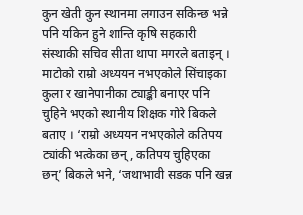कुन खेती कुन स्थानमा लगाउन सकिन्छ भन्ने पनि यकिन हुने शान्ति कृषि सहकारी संस्थाकी सचिव सीता थापा मगरले बताइन् ।
माटोको राम्रो अध्ययन नभएकोले सिंचाइका कुला र खानेपानीका ट्याङ्की बनाएर पनि चुहिने भएको स्थानीय शिक्षक गोरे बिकले बताए । ‘राम्रो अध्ययन नभएकोले कतिपय ट्यांकी भत्केका छन्, कतिपय चुहिएका छन्’ बिकले भने, ‘जथाभावी सडक पनि खन्न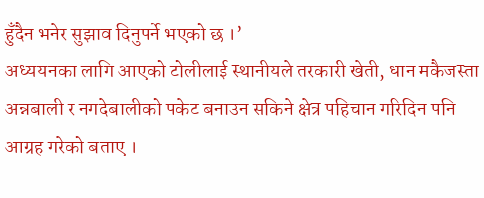हुँदैन भनेर सुझाव दिनुपर्ने भएको छ ।’
अध्ययनका लागि आएको टोलीलाई स्थानीयले तरकारी खेती, धान मकैजस्ता अन्नबाली र नगदेबालीको पकेट बनाउन सकिने क्षेत्र पहिचान गरिदिन पनि आग्रह गरेको बताए ।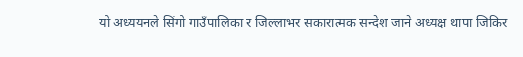यो अध्ययनले सिंगो गाउँपालिका र जिल्लाभर सकारात्मक सन्देश जाने अध्यक्ष थापा जिकिर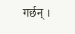गर्छन् ।